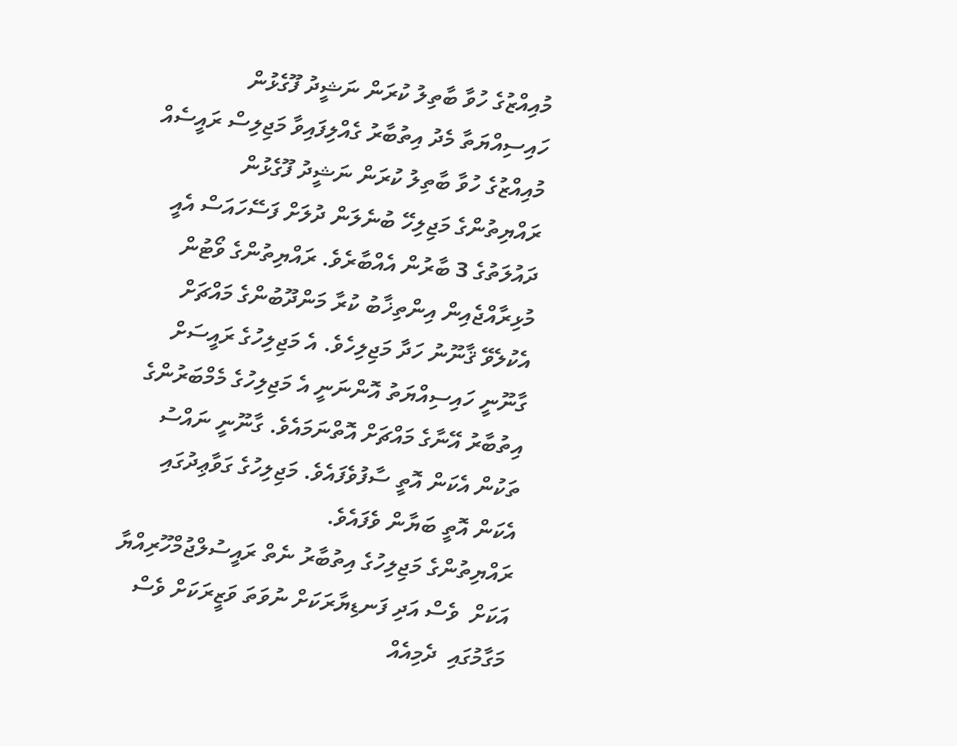މުއިއްޒުގެ ހުވާ ބާތިލު ކުރަން ނަޝީދު ފޫގެޅުން
ހައިސިއްޔަތާ މެދު އިތުބާރު ގެއްލިފައިވާ މަޖިލިސް ރައީސެއް
މުއިއްޒުގެ ހުވާ ބާތިލު ކުރަން ނަޝީދު ފޫގެޅުން
ރައްޔިތުންގެ މަޖިލިހޭ ބުނެލަން ދުލަށް ފަސޭހައަސް އެއީ ދައުލަތުގެ 3 ބާރުން އެއްބާރެވެ. ރައްޔިތުންގެ ވޯޓުން މުޅިރާއްޖެއިން އިންތިޚާބު ކުރާ މަންދޫބުންގެ މައްޗަށް އެކުލެވޭ ޤާނޫނު ހަދާ މަޖިލިހެވެ. އެ މަޖިލިހުގެ ރައީސަށް ގާނޫނީ ހައިސިއްޔަތު އޮންނަނީ އެ މަޖިލިހުގެ މެމްބަރުންގެ އިތުބާރު އޭނާގެ މައްޗަށް އޮތްނަމައެވެ. ގާނޫނީ ނައްސު ތަކުން އެކަން އޮތީ ސާފުވެފައެވެ. މަޖިލިހުގެ ގަވާޢިދުގައި އެކަން އޮތީ ބަޔާން ވެފައެވެ.
ރައްޔިތުންގެ މަޖިލިހުގެ އިތުބާރު ނެތް ރައީސުލްޖުމްހޫރިއްޔާ އަކަށް  ވެސް އަދި ފަނޑިޔާރަކަށް ނުވަތަ ވަޒީރަކަށް ވެސް މަގާމުގައި  ދެމިއެއް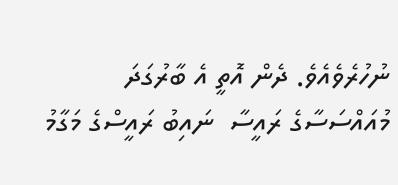ނުހުރެވެއެވެ. ދެން އޮތީ އެ ބާރުގަދަ މުއައްސަސާގެ ރައީސާ  ނައިބު ރައީސްގެ މަގާމު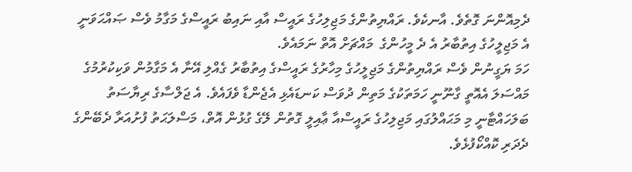ދެމިއޮންނަ ގޮތެވެ. އާނކެވެ. ރައްޔިތުންގެ މަޖިލިހުގެ ރައީސް އާއި ނައިބު ރައީސްގެ މަގާމު ވެސް ޞައްޙަވަނީ އެ މަޖިލީހުގެ އިތުބާރު އެ ދެ މީހުންގެ  މައްޗަށް އޮތް ނަމައެވެ.
ހަމަ ޔަގީނުން ވެސް ރައްޔިތުންގެ މަޖިލީހުގެ މިހާރުގެ ރައީސްގެ އިތުބާރު ގެއްލި އޭނާ އެ މަގާމުން ވަކިކުރުމުގެ މައްސަލަ އެއޮތީ ގާނޫނީ ހަމަތަކުގެ މަތިން ދުވަސް ކަނޑައެޅި އެޖެންޑާ ވެފައެވެ. އެ ޖަލްސާގެ ރިޔާސަތު ބަލަހައްޓާނީ މި މަޙައްލުގައި މަޖިލިހުގެ ރައީސްއާ ޢާއިލީ ގޮތުން ލޭގެ ގުޅުން އޮތް، މަސްލަޙަތު ފުށުއަރާ ދެބޭންގެ ދެދަރި ކޮއްކޯފުޅެވެ.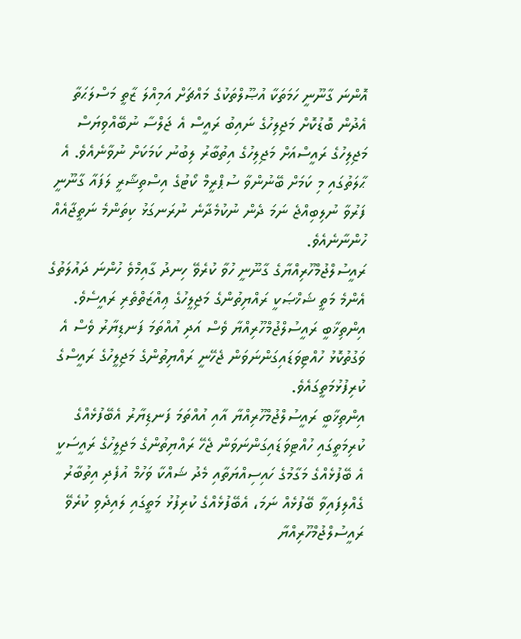އޮންނަ ގާނޫނީ ހަމަތަކާ އުޞޫލްތަކުގެ މައްޗަށް އަމިއްލަ ޒާތީ މަސްލަޙަތާ އެދުން ބޮޑުކޮށް މަޖިލިހުގެ ނައިބު ރައީސް އެ ޖަލްސާ ނުބޭއްވިޔަސް މަޖިލިހުގެ ރައީސްއަށް މަޖިލިހުގެ އިތުބާރު ލިބުނު ކަމަކަށް ނުވާނެއެވެ. އެ ޙާލަތުގައި މި ކަމަށް ބޭނުންވާ ސުޕްރީމް ކޯޓުގެ އިސްތިޝާރީ ލަފައާ ގާނޫނީ ފަރުވާ ނުލިބިއްޖެ ނަމަ ދެން ނުކުމެދާނެ ނުރަނގަޅު ކިތަންމެ ނަތީޖާއެއް ހުންނާނެއެވެ.
ރައީސުލްޖުމްހޫރިއްޔާގެ ގާނޫނީ ހުވާ ކުރެވޭ ހިނދު ގާއިމްވެ ހުންނަ ދައުލަތުގެ އެންމެ މަތީ ޝަޚްޞަކީ ރައްޔިތުންގެ މަޖިލީހުގެ ޢިއްޒަތްތެރި ރައީސެވެ. އިންތިޚާބީ ރައީސުލްޖުމްހޫރިއްޔާ ވެސް އަދި އުއްތަމަ ފަނޑިޔާރު ވެސް އެ ވަގުތުކޮޅު ހުއްޓިވަޑައިގަންނަވަން ޖެހޭނީ ރައްޔިތުންގެ މަޖިލީހުގެ ރައީސްގެ ކުރިފުޅުމަތީގައެވެ.
އިންތިޚާބީ ރައީސުލްޖުމްހޫރިއްޔާ އާއި އުއްތަމަ ފަނޑިޔާރު އެބޭފުޅެއްގެ ކުރިމަތީގައި ހުއްޓިވަޑައިގަންނަވަން ޖެހޭ ރައްޔިތުންގެ މަޖިލީހުގެ ރައީސަކީ އެ ބޭފުޅެއްގެ މަގާމުގެ ހައިސިއްޔަތާއި މެދު ޝައްކާ ވަހުމް އުފެދި އިތުބާރު ގެއްލިފައިވާ ބޭފުޅެއް ނަމަ، އެބޭފުޅެއްގެ ކުރިފުޅު މަތީގައި ލައިދެވި ކުރެވޭ  ރައީސުލްޖުމްހޫރިއްޔާ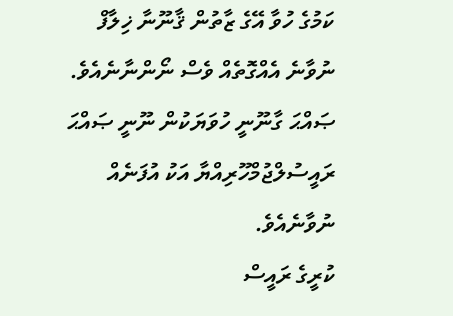ކަމުގެ ހުވާ އޭގެ ޒާތުން ޤާނޫނާ ޚިލާފް ނުވާނެ އެއްގޮތެއް ވެސް ނޯންނާނެއެވެ. ޞައްޙަ ގާނޫނީ ހުވަޔަކުން ނޫނީ ޞައްޙަ ރައީސުލްޖުމްހޫރިއްޔާ އަކު އުފަނެއް ނުވާނެއެވެ.
ކުރީގެ ރައީސް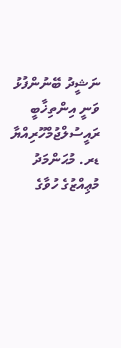ނަޝީދު ބޭނުންފުޅު ވަނީ އިންތިޚާބީ ރައީސުލްޖުމްހޫރިއްޔާ ޑރ. މުޙަންމަދު މުޢިއްޒުގެ ހުވާގެ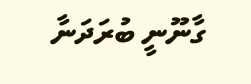ގާނޫނީ ބުރަދަނާ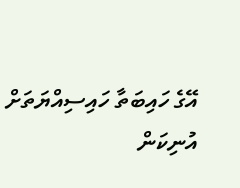އޭގެ ހައިބަތާ ހައިސިއްޔަތަށް އުނިކަން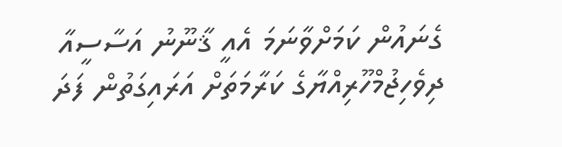ގެނައުން ކަމަށްވާނަމަ އެއީ ޤާނޫނު އަސާސީއާ ދިވެހިޖުމްހޫރިއްޔާގެ ކަރާމަތަށް އަރައިގަތުން ފަދަ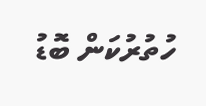ހުތުރުކަން ބޮޑު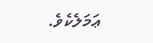ޢަމަލެކެވެ.